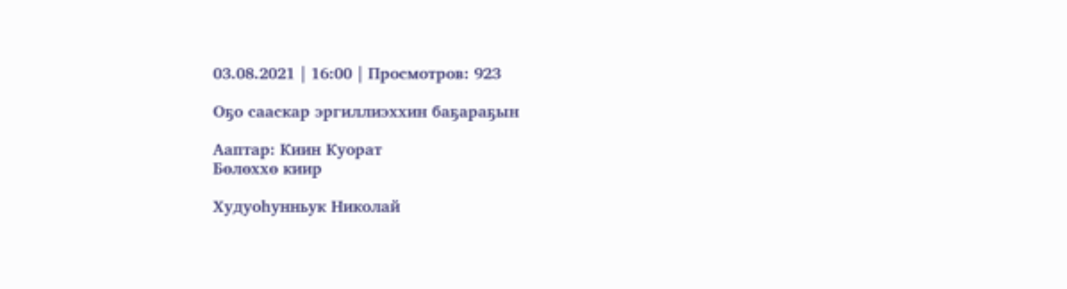03.08.2021 | 16:00 | Просмотров: 923

Оҕо сааскар эргиллиэххин баҕараҕын

Ааптар: Киин Куорат
Бөлөххө киир

Худуоһунньук Николай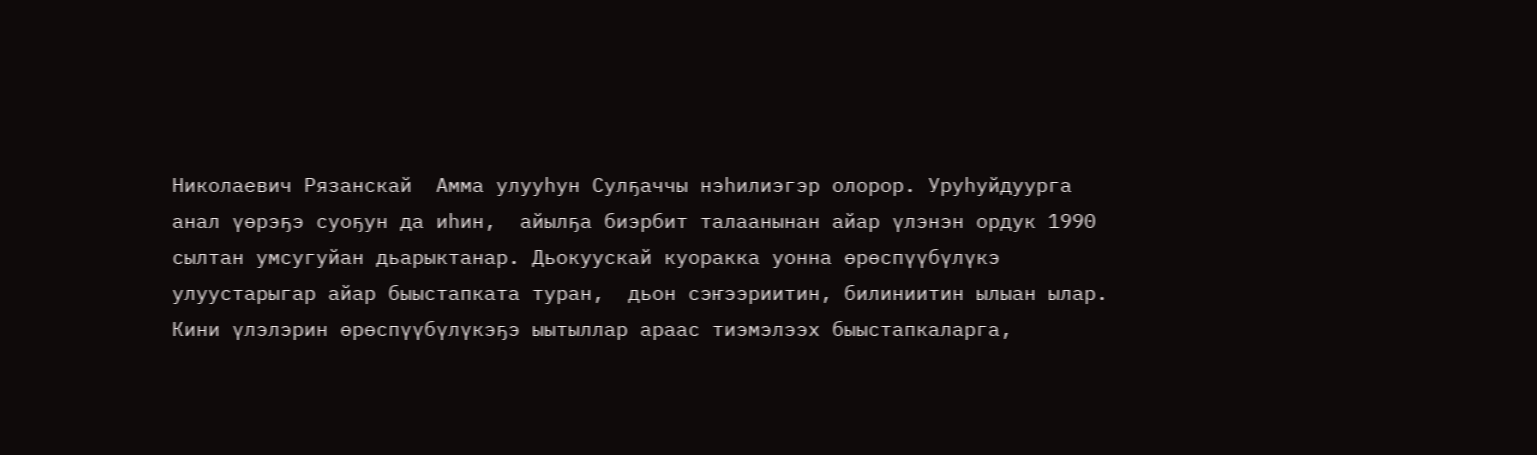Николаевич Рязанскай  Амма улууһун Сулҕаччы нэһилиэгэр олорор. Уруһуйдуурга  анал үөрэҕэ суоҕун да иһин,  айылҕа биэрбит талаанынан айар үлэнэн ордук 1990 сылтан умсугуйан дьарыктанар. Дьокуускай куоракка уонна өрөспүүбүлүкэ улуустарыгар айар быыстапката туран,  дьон сэҥээриитин, билиниитин ылыан ылар. Кини үлэлэрин өрөспүүбүлүкэҕэ ыытыллар араас тиэмэлээх быыстапкаларга,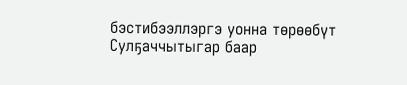бэстибээллэргэ уонна төрөөбүт Сулҕаччытыгар баар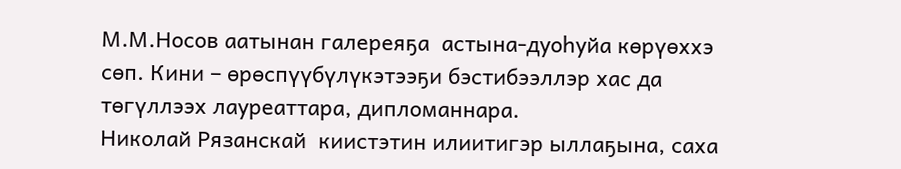М.М.Носов аатынан галереяҕа  астына-дуоһуйа көрүөххэ сөп. Кини – өрөспүүбүлүкэтээҕи бэстибээллэр хас да төгүллээх лауреаттара, дипломаннара.
Николай Рязанскай  киистэтин илиитигэр ыллаҕына, саха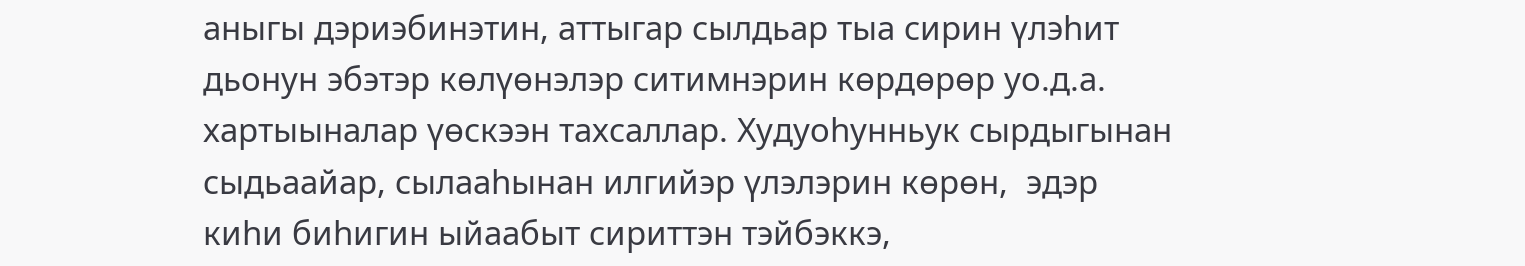аныгы дэриэбинэтин, аттыгар сылдьар тыа сирин үлэһит дьонун эбэтэр көлүөнэлэр ситимнэрин көрдөрөр уо.д.а.  хартыыналар үөскээн тахсаллар. Худуоһунньук сырдыгынан сыдьаайар, сылааһынан илгийэр үлэлэрин көрөн,  эдэр киһи биһигин ыйаабыт сириттэн тэйбэккэ,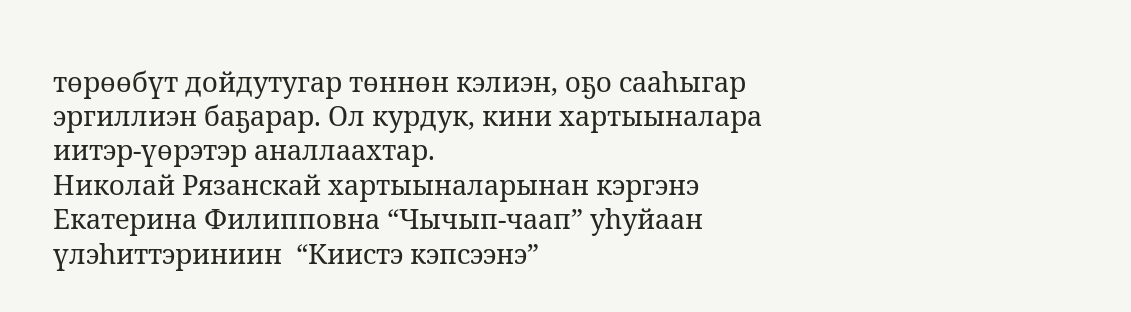төрөөбүт дойдутугар төннөн кэлиэн, оҕо сааһыгар эргиллиэн баҕарар. Ол курдук, кини хартыыналара иитэр-үөрэтэр аналлаахтар.
Николай Рязанскай хартыыналарынан кэргэнэ Екатерина Филипповна “Чычып-чаап” уһуйаан үлэһиттэриниин  “Киистэ кэпсээнэ”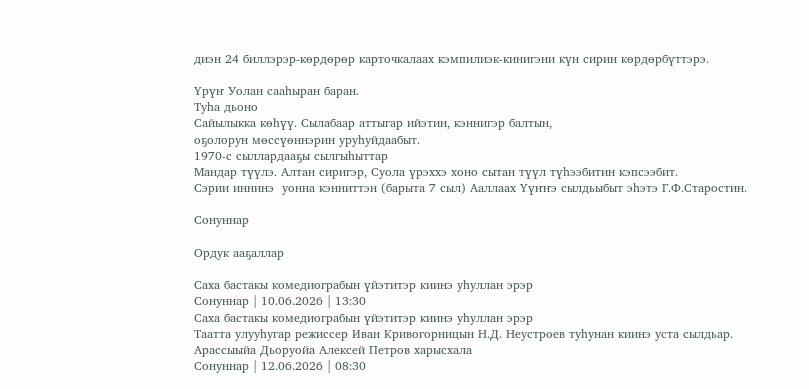диэн 24 биллэрэр-көрдөрөр карточкалаах кэмпилиэк-кинигэни күн сирин көрдөрбүттэрэ.

Үрүҥ Уолан сааһыран баран.
Туһа дьоно
Сайылыкка көһүү. Сылабаар аттыгар ийэтин, кэннигэр балтын,
оҕолорун мөссүөннэрин уруһуйдаабыт.
1970-с сыллардааҕы сылгыһыттар
Мандар түүлэ. Алтан сиригэр, Суола үрэххэ хоно сытан түүл түһээбитин кэпсээбит.
Сэрии иннинэ  уонна кэнниттэн (барыта 7 сыл) Ааллаах Үүҥҥэ сылдьыбыт эһэтэ Г.Ф.Старостин.

Сонуннар

Ордук ааҕаллар

Саха бастакы комедиограбын үйэтитэр киинэ уһуллан эрэр
Сонуннар | 10.06.2026 | 13:30
Саха бастакы комедиограбын үйэтитэр киинэ уһуллан эрэр
Таатта улууһугар режиссер Иван Кривогорницын Н.Д. Неустроев туһунан киинэ уста сылдьар.
Арассыыйа Дьоруойа Алексей Петров харысхала
Сонуннар | 12.06.2026 | 08:30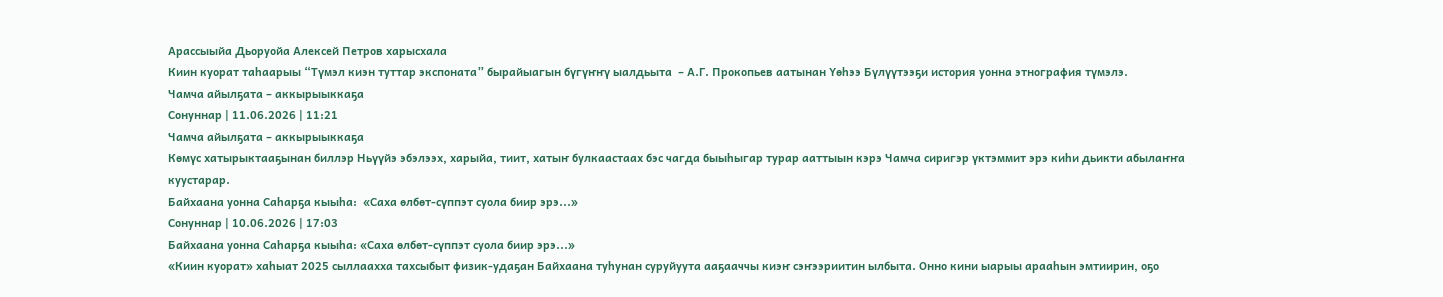Арассыыйа Дьоруойа Алексей Петров харысхала
Киин куорат таһаарыы “Түмэл киэн туттар экспоната” бырайыагын бүгүҥҥү ыалдьыта  – А.Г. Прокопьев аатынан Үөһээ Бүлүүтээҕи история уонна этнография түмэлэ.
Чамча айылҕата – аккырыыккаҕа
Сонуннар | 11.06.2026 | 11:21
Чамча айылҕата – аккырыыккаҕа
Көмүс хатырыктааҕынан биллэр Ньүүйэ эбэлээх, харыйа, тиит, хатыҥ булкаастаах бэс чагда быыһыгар турар ааттыын кэрэ Чамча сиригэр үктэммит эрэ киһи дьикти абылаҥҥа куустарар.
Байхаана уонна Саһарҕа кыыһа:  «Саха өлбөт-сүппэт суола биир эрэ...»
Сонуннар | 10.06.2026 | 17:03
Байхаана уонна Саһарҕа кыыһа: «Саха өлбөт-сүппэт суола биир эрэ...»
«Киин куорат» хаһыат 2025 сыллаахха тахсыбыт физик-удаҕан Байхаана туһунан суруйуута ааҕааччы киэҥ сэҥээриитин ылбыта. Онно кини ыарыы арааһын эмтиирин, оҕо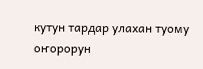кутун тардар улахан туому оҥорорун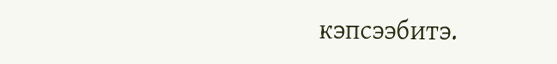кэпсээбитэ.